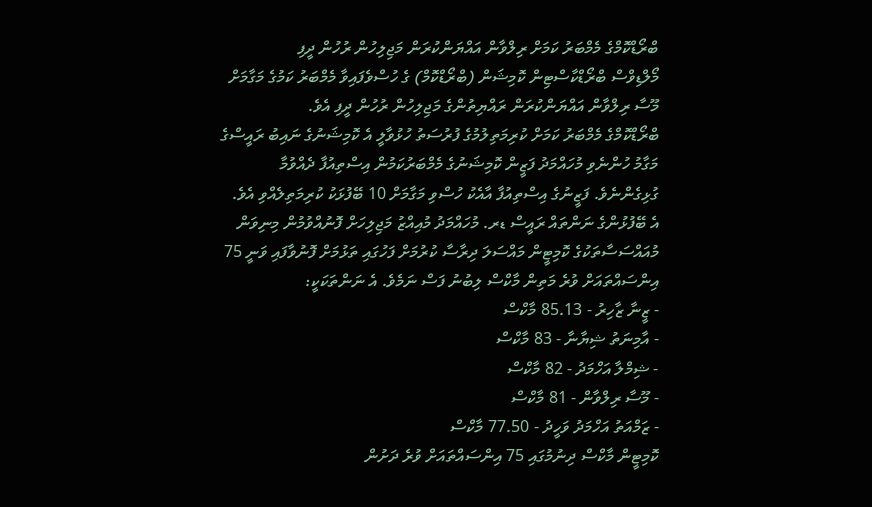ބްރޯޑްކޮމްގެ މެމްބަރު ކަމަށް ރިލްވާން އައްޔަންކުރަން މަޖިލިހުން ރުހުން ދީފި
މޯލްޑިވްސް ބްރޯޑްކާސްޓިން ކޮމިޝަން (ބްރޯޑްކޮމް) ގެ ހުސްވެފައިވާ މެމްބަރު ކަމުގެ މަގާމަށް މޫސާ ރިލްވާން އައްޔަންކުރަން ރައްޔިތުންގެ މަޖިލިހުން ރުހުން ދީފި އެވެ.
ބްރޯޑްކޮމްގެ މެމްބަރު ކަމަށް ކުރިމަތިލުމުގެ ފުރުސަތު ހުޅުވާލީ އެ ކޮމިޝަނުގެ ނައިބު ރައީސްގެ މަގާމު ހުންނެވި މުހައްމަދު ފަޒީން ކޮމިޝަނުގެ މެމްބަރުކަމުން އިސްތިއުފާ ދެއްވުމާ ގުޅިގެންނެވެ. ފަޒީނުގެ އިސްތިއުފާ އާއެކު ހުސްވި މަގާމަށް 10 ބޭފުޅަކު ކުރިމަތިލެއްވި އެވެ.
އެ ބޭފުޅުންގެ ނަންތައް ރައީސް ޑރ. މުހައްމަދު މުއިއްޒު މަޖިލިހަށް ފޮނުއްވުމުން މިނިވަން މުއައްސަސާތަކުގެ ކޮމިޓީން މައްސަލަ ދިރާސާ ކުރުމަށް ފަހުގައި ތަޅުމަށް ފޮނުވާފައި ވަނީ 75 އިންސައްތައަށް ވުރެ މަތިން މާކްސް ލިބުނު ފަސް ނަމެވެ. އެ ނަންތަކަކީ:
- ޒީނާ ޒާހިރު - 85.13 މާކްސް
- އާމިނަތު ޝިޔާނާ - 83 މާކްސް
- ޝިމްލާ އަހްމަދު - 82 މާކްސް
- މޫސާ ރިލްވާން - 81 މާކްސް
- ޒަމްއަތު އަހްމަދު ވަހީދު - 77.50 މާކްސް
ކޮމިޓީން މާކްސް ދިނުމުގައި 75 އިންސައްތައަށް ވުރެ ދަށުން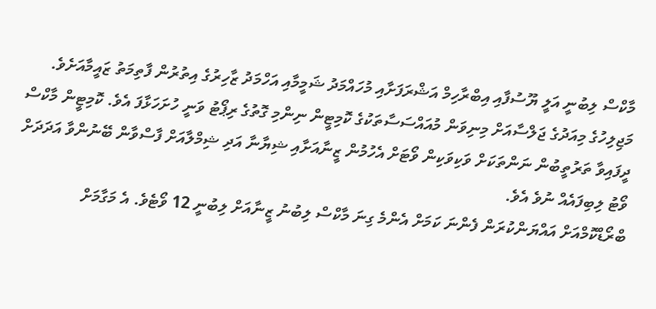މާކްސް ލިބުނީ އަލީ ޔޫސުފާއި އިބްރާހިމް އަޝްރަފަށާއި މުހައްމަދު ޝަމީމާއި އަހްމަދު ޒާހިރުގެ އިތުރުން ފާތިމަތު ޒައީމާއަށެވެ.
މަޖިލިހުގެ މިއަދުގެ ޖަލްސާއަށް މިނިވަން މުއައްސަސާތަކުގެ ކޮމިޓީން ނިންމި ގޮތުގެ ރިޕޯޓު ވަނީ ހުށަހަޅާފަ އެވެ. ކޮމިޓީން މާކްސް ދީފައިވާ ތަރުތީބުން ނަންތަކަށް ވަކިވަކިން ވޯޓަށް އެހުމުން ޒީނާއަށާއި ޝިޔާނާ އަދި ޝިމްލާއަށް ފާސްވާން ބޭނުންވާ އަދަދަށް ވޯޓު ލިބިފައެއް ނުވެ އެވެ.
ބްރޯޑްކޮމްއަށް އައްޔަންކުރަން ފެންނަ ކަމަށް އެންމެ ގިނަ މާކްސް ލިބުނު ޒީނާއަށް ލިބުނީ 12 ވޯޓެވެ. އެ މަގާމަށް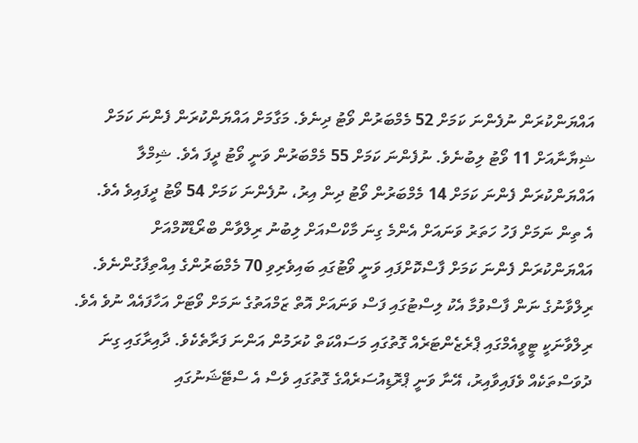އައްޔަންކުރަން ނުފެންނަ ކަމަށް 52 މެމްބަރުން ވޯޓު ދިނެވެ. މަގާމަށް އައްޔަންކުރަން ފެންނަ ކަމަށް ޝިޔާނާއަށް 11 ވޯޓު ލިބުނެވެ. ނުފެންނަ ކަމަށް 55 މެމްބަރުން ވަނީ ވޯޓު ދީފަ އެވެ. ޝިމްލާ އައްޔަންކުރަން ފެންނަ ކަމަށް 14 މެމްބަރުން ވޯޓު ދިން އިރު، ނުފެންނަ ކަމަށް 54 ވޯޓު ދީފައިވެ އެވެ.
އެ ތިން ނަމަށް ފަހު ހަތަރު ވަނައަށް އެންމެ ގިނަ މާކްސްއަށް ލިބުނު ރިލްވާން ބްރޯޑްކޮމްއަށް އައްޔަންކުރަން ފެންނަ ކަމަށް ފާސްކޮށްފައި ވަނީ ވޯޓުގައި ބައިވެރިވި 70 މެމްބަރުންގެ އިއްތިފާގުންނެވެ.
ރިލްވާނުގެ ނަން ފާސްވުމާ އެކު ލިސްޓުގައި ފަސް ވަނައަށް އޮތް ޒަމްއަތުގެ ނަމަށް ވޯޓަށް އަހާފައެއް ނުވެ އެވެ.
ރިލްވާނަކީ ޓީވީއެމްގައި ޕްރެޒެންޓަރެއް ގޮތުގައި މަސައްކަތް ކުރަމުން އަންނަ ފަރާތެކެވެ. ދާއިރާގައި ގިނަ ދުވަސްތަކެއް ވެފައިވާއިރު، އޭނާ ވަނީ ޕްރޮޑިއުސަރެއްގެ ގޮތުގައި ވެސް އެ ސްޓޭޝަނުގައި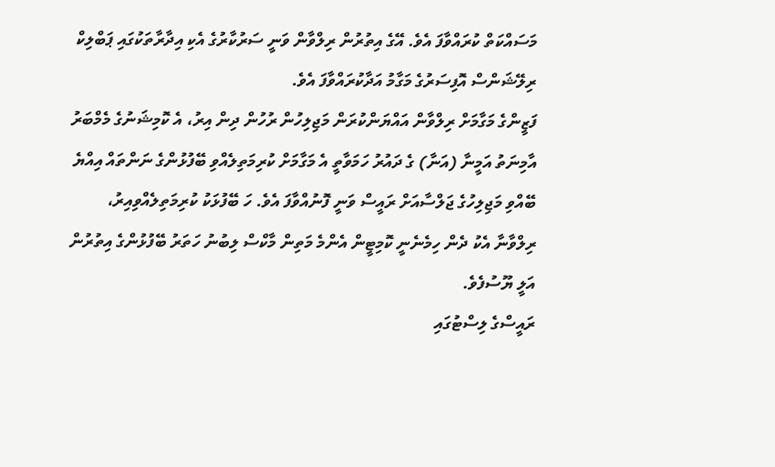މަސައްކަތް ކުރައްވާފަ އެވެ. އޭގެ އިތުރުން ރިލްވާން ވަނީ ސަރުކާރުގެ އެކި އިދާރާތަކުގައި ޕަބްލިކް ރިލޭޝަންސް އޮފިސަރުގެ މަގާމު އަދާކުރައްވާފަ އެވެ.
ފަޒީންގެ މަގާމަށް ރިލްވާން އައްޔަންކުރަން މަޖިލިހުން ރުހުން ދިން އިރު، އެ ކޮމިޝަނުގެ މެމްބަރު އާމިނަތު އަމީނާ (އަނާ) ގެ ދައުރު ހަމަވާތީ އެ މަގާމަށް ކުރިމަތިލެއްވި ބޭފުޅުންގެ ނަންތައް އިއްޔެ ބޭއްވި މަޖިލިހުގެ ޖަލްސާއަށް ރައީސް ވަނީ ފޮނުއްވާފަ އެވެ. ހަ ބޭފުޅަކު ކުރިމަތިލެއްވިއިރު، ރިލްވާނާ އެކު ދެން ހިމެނެނީ ކޮމިޓީން އެންމެ މަތިން މާކްސް ލިބުނު ހަތަރު ބޭފުޅުންގެ އިތުރުން އަލީ ޔޫސުފެވެ.
ރައީސްގެ ލިސްޓުގައި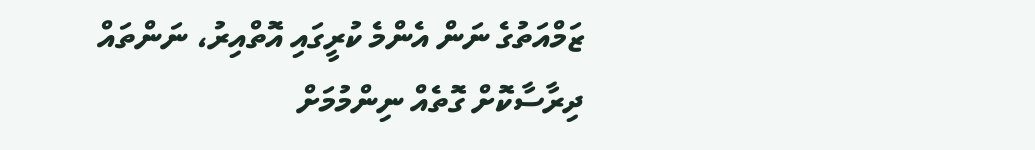ޒަމްއަތުގެ ނަން އެންމެ ކުރީގައި އޮތްއިރު، ނަންތައް ދިރާސާކޮށް ގޮތެއް ނިންމުމަށް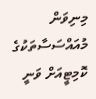މިނިވަން މުއައްސަސާތަކުގެ ކޮމިޓީއަށް ވަނީ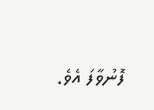ފޮނުވާފަ އެވެ.